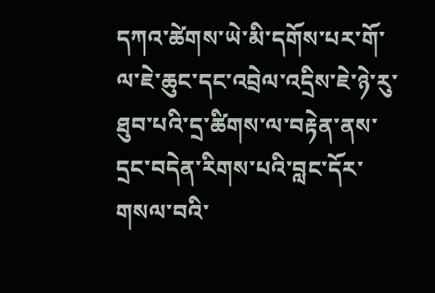དཀའ་ཚེགས་ཡེ་མི་དགོས་པར་གོ་ལ་ཇེ་ཆུང་དང་འབྲེལ་འདྲིས་ཇེ་ཉེ་རུ་ཐུབ་པའི་དྲ་ཚིགས་ལ་བརྟེན་ནས་དྲང་བདེན་རིགས་པའི་བླང་དོར་གསལ་བའི་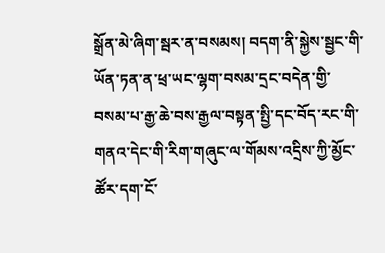སྒྲོན་མེ་ཞིག་སྦར་ན་བསམས། བདག་ནི་སྐྱེས་སྦྱང་གི་ཡོན་ཏན་ན་ཕྲ་ཡང་ལྷག་བསམ་དྲང་བདེན་གྱི་བསམ་པ་རྒྱ་ཆེ་བས་རྒྱལ་བསྟན་སྤྱི་དང་བོད་རང་གི་གནའ་དེང་གི་རིག་གཞུང་ལ་གོམས་འདྲིས་ཀྱི་མྱོང་ཚོར་དག་ངོ་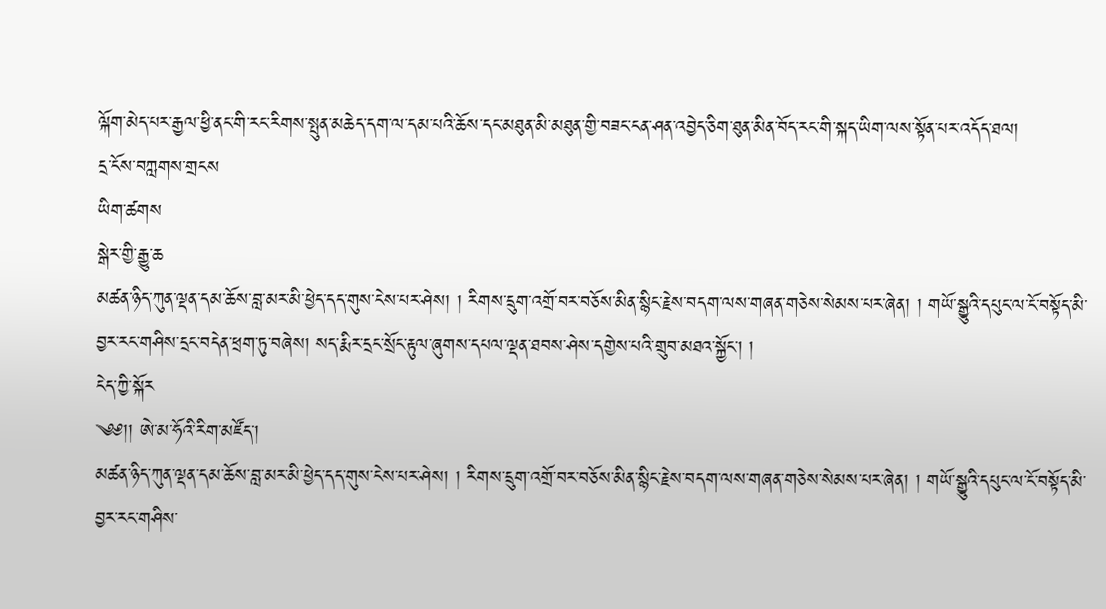ལྐོག་མེད་པར་རྒྱལ་ཕྱི་ནང་གི་རང་རིགས་སྤུན་མཆེད་དག་ལ་དམ་པའི་ཆོས་དང་མཐུན་མི་མཐུན་གྱི་བཟང་ངན་ཤན་འབྱེད་ཅིག་ཐུན་མིན་བོད་རང་གི་སྐད་ཡིག་ལས་སྟོན་པར་འདོད་ཐལ།
དྲ་ངོས་བཀླགས་གྲངས
ཡིག་ཚགས
སྒེར་གྱི་རྒྱུ་ཆ
མཚན་ཉིད་ཀུན་ལྡན་དམ་ཆོས་བླ་མར་མི་ཕྱེད་དད་གུས་ངེས་པར་ཤེས། ། རིགས་དྲུག་འགྲོ་བར་བཅོས་མིན་སྙིང་རྗེས་བདག་ལས་གཞན་གཅེས་སེམས་པར་ཞེན། ། གཡོ་སྒྱུའི་དཔུང་ལ་ངོ་བསྟོད་མི་བྱར་རང་གཤིས་དྲང་བདེན་ཕྲག་ཏུ་བཞེས། སད་རྨིར་དྲང་སྲོང་རྟུལ་ཞུགས་དཔལ་ལྡན་ཐབས་ཤེས་དགྱེས་པའི་གྲུབ་མཐའ་སྐྱོང་། །
ངེད་ཀྱི་སྐོར
༄༅།། ཨེ་མ་ཧོའི་རིག་མཛོད་།
མཚན་ཉིད་ཀུན་ལྡན་དམ་ཆོས་བླ་མར་མི་ཕྱེད་དད་གུས་ངེས་པར་ཤེས། ། རིགས་དྲུག་འགྲོ་བར་བཅོས་མིན་སྙིང་རྗེས་བདག་ལས་གཞན་གཅེས་སེམས་པར་ཞེན། ། གཡོ་སྒྱུའི་དཔུང་ལ་ངོ་བསྟོད་མི་བྱར་རང་གཤིས་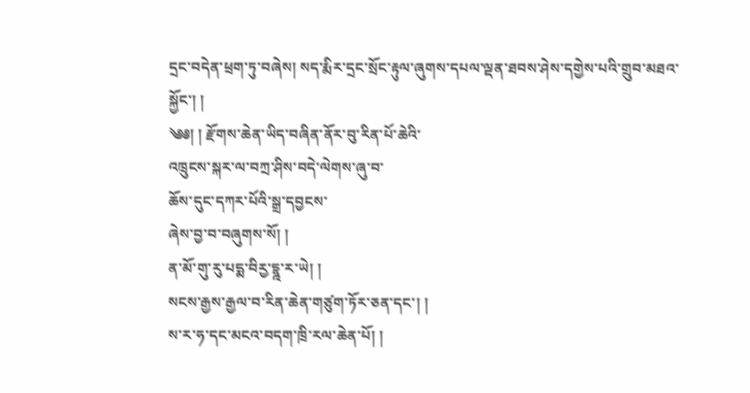དྲང་བདེན་ཕྲག་ཏུ་བཞེས། སད་རྨིར་དྲང་སྲོང་རྟུལ་ཞུགས་དཔལ་ལྡན་ཐབས་ཤེས་དགྱེས་པའི་གྲུབ་མཐའ་སྐྱོང་། །
༄༅། ། རྫོགས་ཆེན་ཡིད་བཞིན་ནོར་བུ་རིན་པོ་ཆེའི་
འཁྲུངས་སྐར་ལ་བཀྲ་ཤིས་བདེ་ལེགས་ཞུ་བ་
ཆོས་དུང་དཀར་པོའི་སྒྲ་དབྱངས་
ཞེས་བྱ་བ་བཞུགས་སོ། །
ན་མོ་གུ་རུ་པདྨ་བིརྱ་དྷྰ་ར་ཡེ། །
སངས་རྒྱས་རྒྱལ་བ་རིན་ཆེན་གཙུག་ཏོར་ཅན་དང་། །
ས་ར་ཧ་དང་མངའ་བདག་ཁྲི་རལ་ཆེན་པོ། །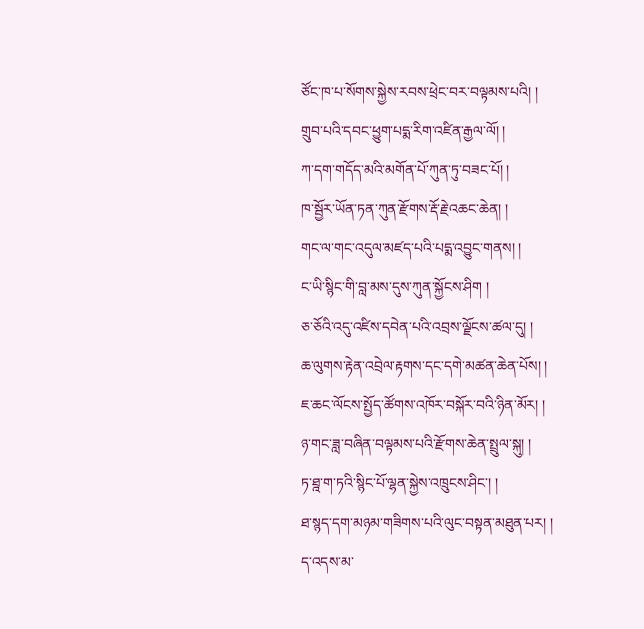ཙོང་ཁ་པ་སོགས་སྐྱེས་རབས་ཕྲེང་བར་བལྟམས་པའི། །
གྲུབ་པའི་དབང་ཕྱུག་པདྨ་རིག་འཛིན་རྒྱལ་ལོ། །
ཀ་དག་གདོད་མའི་མགོན་པོ་ཀུན་ཏུ་བཟང་པོ། །
ཁ་སྦྱོར་ཡོན་ཏན་ཀུན་རྫོགས་རྡོ་རྗེ་འཆང་ཆེན། །
གང་ལ་གང་འདུལ་མཛད་པའི་པདྨ་འབྱུང་གནས། །
ང་ཡི་སྙིང་གི་བླ་མས་དུས་ཀུན་སྐྱོངས་ཤིག །
ཅ་ཅོའི་འདུ་འཛིས་དབེན་པའི་འབྲས་ལྗོངས་ཚལ་དུ། །
ཆ་ལུགས་རྟེན་འབྲེལ་རྟགས་དང་དགེ་མཚན་ཆེན་པོས། །
ཇ་ཆང་ལོངས་སྤྱོད་ཚོགས་འཁོར་བསྐོར་བའི་ཉིན་མོར། །
ཉ་གང་ཟླ་བཞིན་བལྟམས་པའི་རྫོགས་ཆེན་སྤྲུལ་སྐུ། །
ཏ་ཐྰ་ག་ཏའི་སྙིང་པོ་ལྷན་སྐྱེས་འཁྲུངས་ཤིང་། །
ཐ་སྙད་དག་མཉམ་གཟིགས་པའི་ལུང་བསྟན་མཐུན་པར། །
ད་འདས་མ་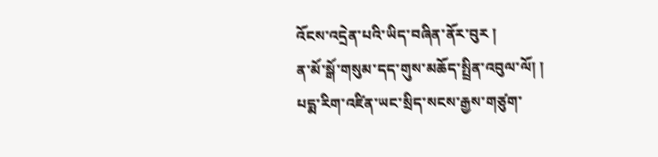འོངས་འདྲེན་པའི་ཡིད་བཞིན་ནོར་བུར །
ན་མོ་སྒོ་གསུམ་དད་གུས་མཆོད་སྤྲིན་འབུལ་ལོ། །
པདྨ་རིག་འཛིན་ཡང་སྲིད་སངས་རྒྱས་གཙུག་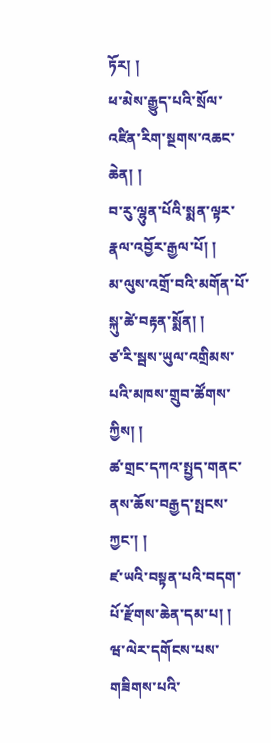ཏོར། །
ཕ་མེས་རྒྱུད་པའི་སྲོལ་འཛིན་རིག་སྔགས་འཆང་ཆེན། །
བ་རུ་ལྷུན་པོའི་སྨན་ལྟར་རྣལ་འབྱོར་རྒྱལ་པོ། །
མ་ལུས་འགྲོ་བའི་མགོན་པོ་སྐུ་ཚེ་བརྟན་སྨོན། །
ཙ་རི་སྦས་ཡུལ་འགྲིམས་པའི་མཁས་གྲུབ་ཚོགས་ཀྱིས། །
ཚ་གྲང་དཀའ་སྤྱད་གནང་ནས་ཆོས་བརྒྱད་སྤངས་ཀྱང་། །
ཛ་ཡའི་བསྟན་པའི་བདག་པོ་རྫོགས་ཆེན་དམ་པ། །
ཝ་ལེར་དགོངས་པས་གཟིགས་པའི་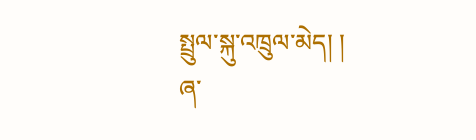སྤྲུལ་སྐུ་འཁྲུལ་མེད། །
ཞ་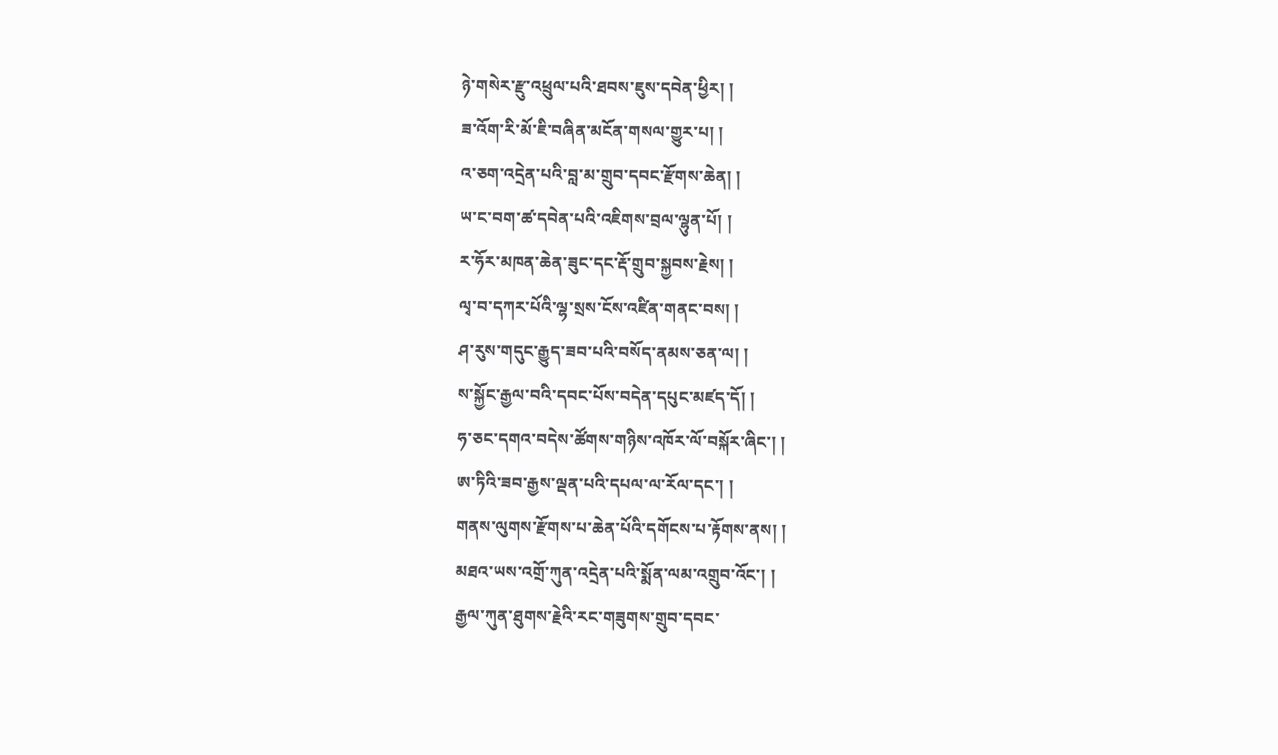ཉེ་གསེར་རྫུ་འཕྲུལ་པའི་ཐབས་ཇུས་དབེན་ཕྱིར། །
ཟ་འོག་རི་མོ་ཇི་བཞིན་མངོན་གསལ་གྱུར་པ། །
འ་ཅག་འདྲེན་པའི་བླ་མ་གྲུབ་དབང་རྫོགས་ཆེན། །
ཡ་ང་བག་ཚ་དབེན་པའི་འཇིགས་བྲལ་ལྷུན་པོ། །
ར་ཧོར་མཁན་ཆེན་ཟུང་དང་རྡོ་གྲུབ་སྐྱབས་རྗེས། །
ལྭ་བ་དཀར་པོའི་ལྷ་སྲས་ངོས་འཛིན་གནང་བས། །
ཤ་རུས་གདུང་རྒྱུད་ཟབ་པའི་བསོད་ནམས་ཅན་ལ། །
ས་སྐྱོང་རྒྱལ་བའི་དབང་པོས་བདེན་དཔུང་མཛད་དོ། །
ཧ་ཅང་དགའ་བདེས་ཚོགས་གཉིས་འཁོར་ལོ་བསྐོར་ཞིང་། །
ཨ་ཏིའི་ཟབ་རྒྱས་ལྡན་པའི་དཔལ་ལ་རོལ་དང་། །
གནས་ལུགས་རྫོགས་པ་ཆེན་པོའི་དགོངས་པ་རྟོགས་ནས། །
མཐའ་ཡས་འགྲོ་ཀུན་འདྲེན་པའི་སྨོན་ལམ་འགྲུབ་འོང་། །
རྒྱལ་ཀུན་ཐུགས་རྗེའི་རང་གཟུགས་གྲུབ་དབང་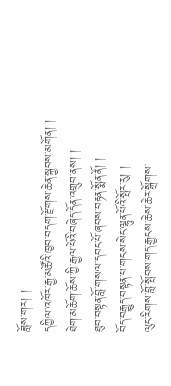ཟློས་གར། །
དཀྱིལ་འཁོར་རྒྱ་མཚོའི་ཁྱབ་བདག་རྫོགས་ཆེན་སྐྱབས་མགོན། །
ཐེག་མཆོག་ཆོས་ཀྱི་རྒྱལ་པོའི་བཞེད་དོན་འགྲུབ་ནས། །
ཐུབ་བསྟན་བློ་གསལ་དབང་པོ་ཞབས་བརྟན་སྨོན་ནོ། །
བོད་བརྒྱུད་བསྟན་པ་གངས་སེང་ལྷུན་པོའི་སྤོར་རུ། །
ལུང་རིགས་བློ་སྤོབས་གད་རྒྱངས་ཆེས་ཆེར་སྒྲོགས་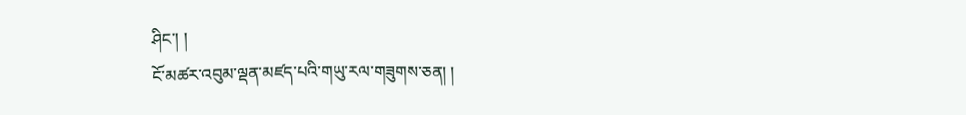ཤིང་། །
ངོ་མཚར་འབུམ་ལྡན་མཛད་པའི་གཡུ་རལ་གཟུགས་ཅན། །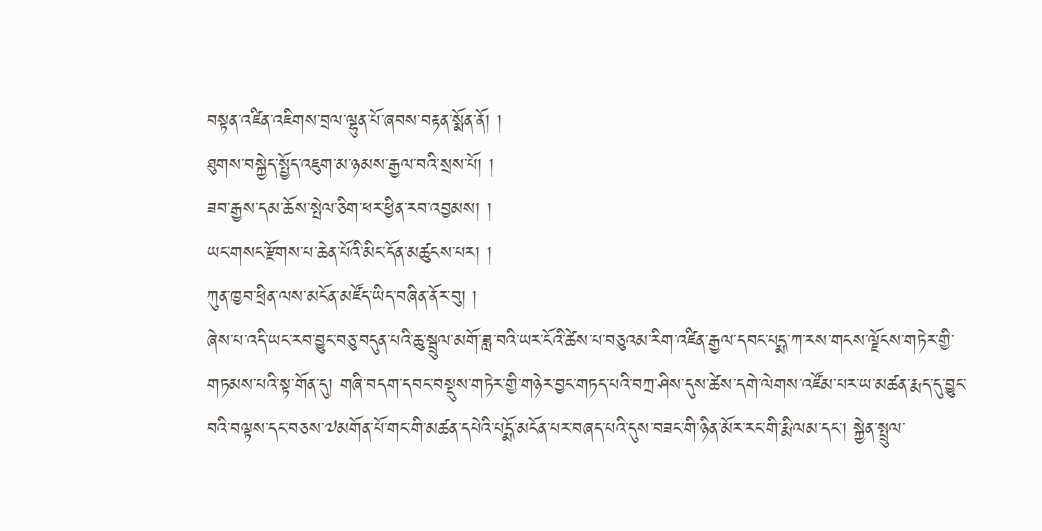བསྟན་འཛིན་འཇིགས་བྲལ་ལྷུན་པོ་ཞབས་བརྟན་སྨོན་ནོ། །
ཐུགས་བསྐྱེད་སྤྱོད་འཇུག་མ་ཉམས་རྒྱལ་བའི་སྲས་པོ། །
ཟབ་རྒྱས་དམ་ཆོས་སྤེལ་ཅིག་ཕར་ཕྱིན་རབ་འབྱམས། །
ཡང་གསང་རྫོགས་པ་ཆེན་པོའི་མིང་དོན་མཚུངས་པར། །
ཀུན་ཁྱབ་ཕྲིན་ལས་མངོན་མཛོད་ཡིད་བཞིན་ནོར་བུ། །
ཞེས་པ་འདི་ཡང་རབ་བྱུང་བཅུ་བདུན་པའི་ཆུ་སྦྲུལ་མགོ་ཟླ་བའི་ཡར་ངོའི་ཚེས་པ་བཅུའམ་རིག་འཛིན་རྒྱལ་དབང་པདྨ་ཀ་རས་གངས་ལྗོངས་གཏེར་གྱི་གཏམས་པའི་སྟ་གོན་དུ། གཞི་བདག་དབང་བསྡུས་གཏེར་གྱི་གཉེར་བྱང་གཏད་པའི་བཀྲ་ཤིས་དུས་ཚེས་དགེ་ལེགས་འཛོམ་པར་ཡ་མཚན་རྨད་དུ་བྱུང་བའི་བལྟས་དང་བཅས་༧མགོན་པོ་གང་གི་མཚན་དཔེའི་པདྨོ་མངོན་པར་བཞད་པའི་དུས་བཟང་གི་ཉིན་མོར་རང་གི་རྨི་ལམ་དང་། སྐྱེན་སྤྲུལ་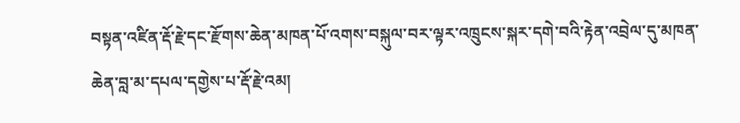བསྟན་འཛིན་རྡོ་རྗེ་དང་རྫོགས་ཆེན་མཁན་པོ་འགས་བསྐུལ་བར་ལྟར་འཁྲུངས་སྐར་དགེ་བའི་རྟེན་འབྲེལ་དུ་མཁན་ཆེན་བླ་མ་དཔལ་དགྱེས་པ་རྡོ་རྗེ་འམ།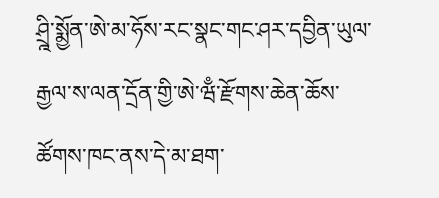ཤྲྰི་སྨྱོན་ཨེ་མ་ཧོས་རང་སྣང་གང་ཤར་དབྱིན་ཡུལ་རྒྱལ་ས་ལན་དྲོན་གྱི་ཨེ་ཝྃ་རྫོགས་ཆེན་ཆོས་ཚོགས་ཁང་ནས་དེ་མ་ཐག་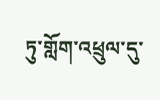ཏུ་གློག་འཕྲུལ་དུ་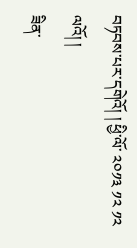བཏབས་པར་དགེའོ། ། ཕྱི་ལོ་ ༢༠༡༣ ༡༢ ༡༢ ལའོ། །
ཟིན་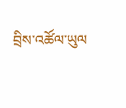བྲིས་འཚོལ་ཡུལ